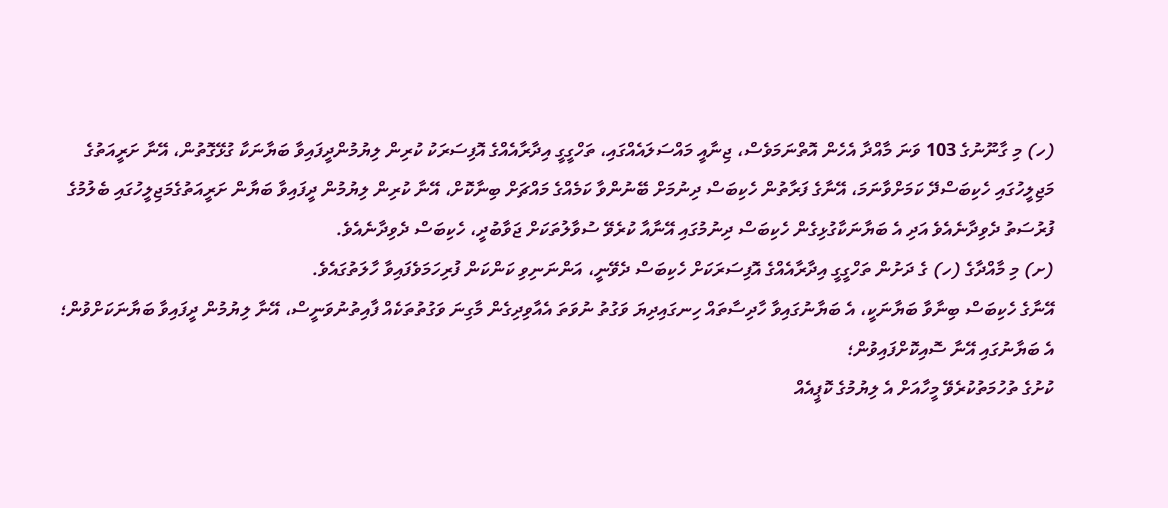(ހ) މި ގާނޫނުގެ 103 ވަނަ މާއްދާ އެހެން އޮތްނަމަވެސް، ޖިނާއީ މައްސަލައެއްގައި، ތަހްގީގީ އިދާރާއެއްގެ އޮފިސަރަކު ކުރިން ލިޔުމުންދީފައިވާ ބަޔާނަކާ ގުޅޭގޮތުން، އޭނާ ށަރީއަތުގެ މަޖިލީހުގައި ހެކިބަސްދޭ ކަމަށްވާނަމަ، އޭނާގެ ފަރާތުން ހެކިބަސް ދިނުމަށް ބޭނުންވާ ކަމެއްގެ މައްޗަށް ބިނާކޮށް، އޭނާ ކުރިން ލިޔުމުން ދީފައިވާ ބަޔާން ށަރީއަތުގެމަޖިލީހުގައި ބެލުމުގެ ފުރުސަތު ދެވިދާނެއެވެ އަދި އެ ބަޔާނަކާގުޅިގެން ހެކިބަސް ދިނުމުގައި އޭނާއާ ކުރެވޭ ސުވާލުތަކަށް ޖަވާބުދީ، ހެކިބަސް ދެވިދާނެއެވެ.
(ށ) މި މާއްދާގެ (ހ) ގެ ދަށުން ތަހްގީގީ އިދާރާއެއްގެ އޮފިސަރަކަށް ހެކިބަސް ދެވޭނީ، އަންނަނިވި ކަންކަން ފުރިހަމަވެފައިވާ ހާލަތުގައެވެ.
އޭނާގެ ހެކިބަސް ބިނާވާ ބަޔާނަކީ، އެ ބަޔާނުގައިވާ ހާދިސާތައް ހިނގައިދިޔަ ވަގުތު ނުވަތަ އެއާވިދިގެން މާގިނަ ވަގުތުތަކެއް ފާއިތުނުވަނީސް، އޭނާ ލިޔުމުން ދީފައިވާ ބަޔާނަކަށްވުން؛
އެ ބަޔާނުގައި އޭނާ ސޮއިކޮށްފައިވުން؛
ކުށުގެ ތުހުމަތުކުރެވޭ މީހާއަށް އެ ލިޔުމުގެ ކޮޕީއެއް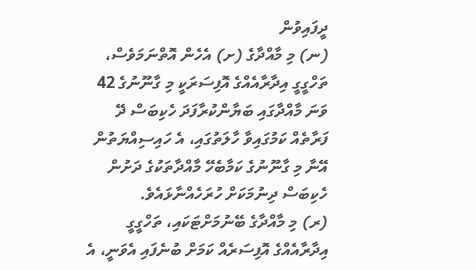ދީފައިވުން
(ނ) މި މާއްދާގެ (ށ) އެހެން އޮތްނަމަވެސް، ތަހްގީގީ އިދާރާއެއްގެ އޮފިސަރަކީ މި ގާނޫނުގެ 42 ވަނަ މާއްދާގައި ބަޔާންކުރާފަދަ ހެކިބަސް ދޭ ފަރާތެއް ކަމުގައިވާ ހާލަތުގައި، އެ ހައިސިއްޔަތުން އޭނާ މި ގާނޫނުގެ ކަމާބެހޭ މާއްދާތަކުގެ ދަށުން ހެކިބަސް ދިނުމަކަށް ހުރަހެއްނާޅައެވެ.
(ރ) މި މާއްދާގެ ބޭނުމަށްޓަކައި، ތަހްގީގީ އިދާރާއެއްގެ އޮފިސަރެއް ކަމަށް ބުނެފައި އެވަނީ، އެ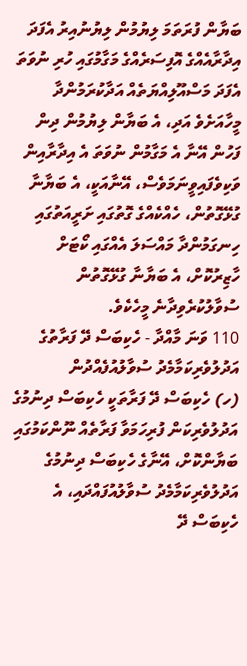ބަޔާން ފުރަތަމަ ލިޔުމުން ލިޔުނުއިރު އެފަދަ އިދާރާއެއްގެ އޮފިސަރެއްގެ މަގާމުގައި ހުރި ނުވަތަ އެފަދަ މަސްއޫލިއްޔަތެއް އަދާކުރަމުންދާ މީހާއަށެވެ އަދި، އެ ބަޔާން ލިޔުމުން ދިން ފަހުން އޭނާ އެ މަގާމުން ނުވަތަ އެ އިދާރާއިން ވަކިވެފައިވީނަމަވެސް، އޭނާއަކީ، އެ ބަޔާނާ ގުޅޭގޮތުން، ހެއްކެއްގެ ގޮތުގައި ށަރީއަތުގައި ހިނގަމުންދާ މައްސަލަ އެއްގައި ކޯޓަށް ހާޒިރުކޮށް، އެ ބަޔާނާ ގުޅޭގޮތުން ސުވާލުކުރެވިދާނެ މީހެކެވެ.
110 ވަނަ މާއްދާ - ހެކިބަސް ދޭ ފަރާތުގެ އަދުލުވެރިކަމާމެދު ސުވާލުއުފެއްދުން
(ހ) ހެކިބަސް ދޭ ފަރާތަކީ ހެކިބަސް ދިނުމުގެ އަދުލުވެރިކަން ފުރިހަމަވާ ފަރާތެއް ނޫންކަމުގައި ބަޔާންކޮށް، އޭނާގެ ހެކިބަސް ދިނުމުގެ އަދުލުވެރިކަމާމެދު ސުވާލުއުފައްދައި، އެ ހެކިބަސް ދޭ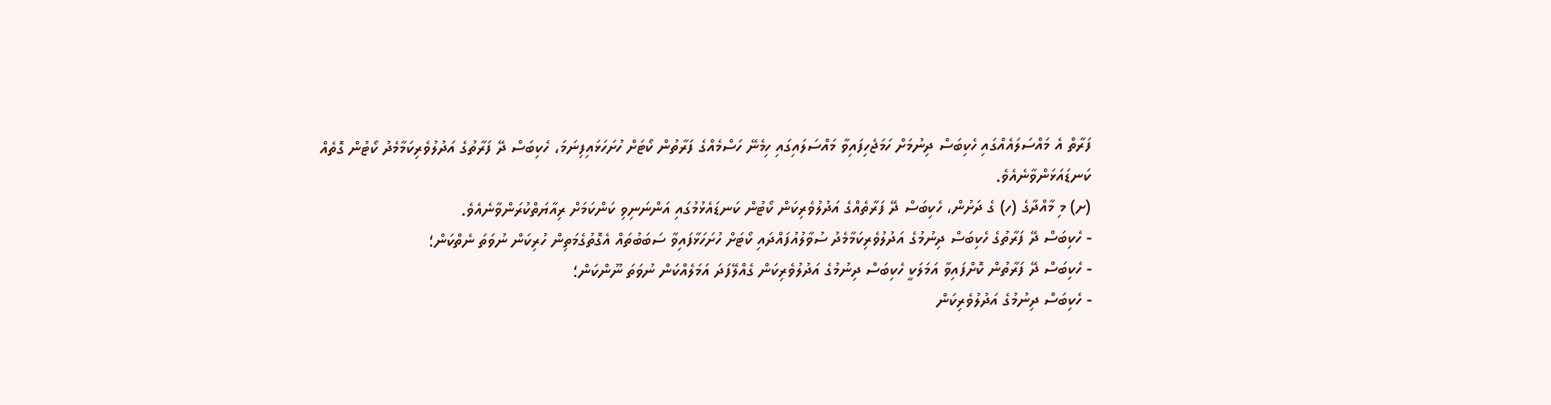ފަރާތް އެ މައްސަލައެއްގައި ހެކިބަސް ދިނުމަށް ހަމަޖެހިފައިވާ މައްސަލައިގައި ހިމެނޭ ހަސްމެއްގެ ފަރާތުން ކޯޓަށް ހުށަހަޅައިފިނަމަ، ހެކިބަސް ދޭ ފަރާތުގެ އަދުލުވެރިކަމާމެދު ކޯޓުން ގޮތެއް ކަނޑައަޅަންވާނެއެވެ.
(ށ) މި މާއްދާގެ (ހ) ގެ ދަށުން، ހެކިބަސް ދޭ ފަރާތެއްގެ އަދުލުވެރިކަން ކޯޓުން ކަނޑައެޅުމުގައި އަންނަނިވި ކަންކަމަށް ރިއާޔަތްކުރަންވާނެއެވެ.
- ހެކިބަސް ދޭ ފަރާތުގެ ހެކިބަސް ދިނުމުގެ އަދުލުވެރިކަމާމެދު ސުވާލުއުފައްދައި ކޯޓަށް ހުށަހަޅާފައިވާ ސަބަބުތައް އެގޮތުގެމަތިން ހުރިކަން ނުވަތަ ނެތްކަން؛
- ހެކިބަސް ދޭ ފަރާތުން ކޮށްފައިވާ އަމަލަކީ ހެކިބަސް ދިނުމުގެ އަދުލުވެރިކަން ގެއްލޭފަދަ އަމަލެއްކަން ނުވަތަ ނޫންކަން؛
- ހެކިބަސް ދިނުމުގެ އަދުލުވެރިކަން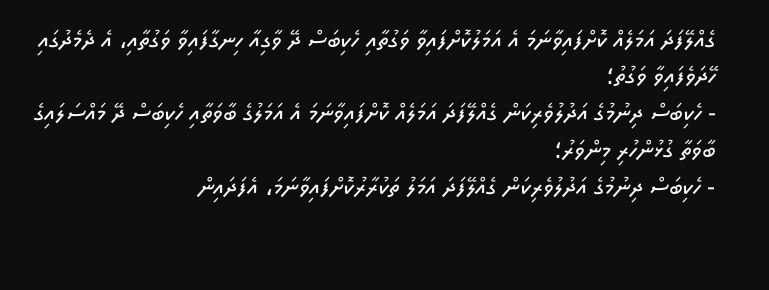ގެއްލޭފަދަ އަމަލެއް ކޮށްފައިވާނަމަ އެ އަމަލުކޮށްފައިވާ ވަގުތާއި ހެކިބަސް ދޭ ވާގިއާ ހިނގާފައިވާ ވަގުތާއި، އެ ދެމެދުގައި ހޭދަވެފައިވާ ވަގުތު؛
- ހެކިބަސް ދިނުމުގެ އަދުލުވެރިކަން ގެއްލޭފަދަ އަމަލެއް ކޮށްފައިވާނަމަ އެ އަމަލުގެ ބާވަތާއި ހެކިބަސް ދޭ މައްސަލައިގެ ބާވަތާ ގުޅުންހުރި މިންވަރު؛
- ހެކިބަސް ދިނުމުގެ އަދުލުވެރިކަން ގެއްލޭފަދަ އަމަލު ތަކުރާރުކޮށްފައިވާނަމަ، އެފަދައިން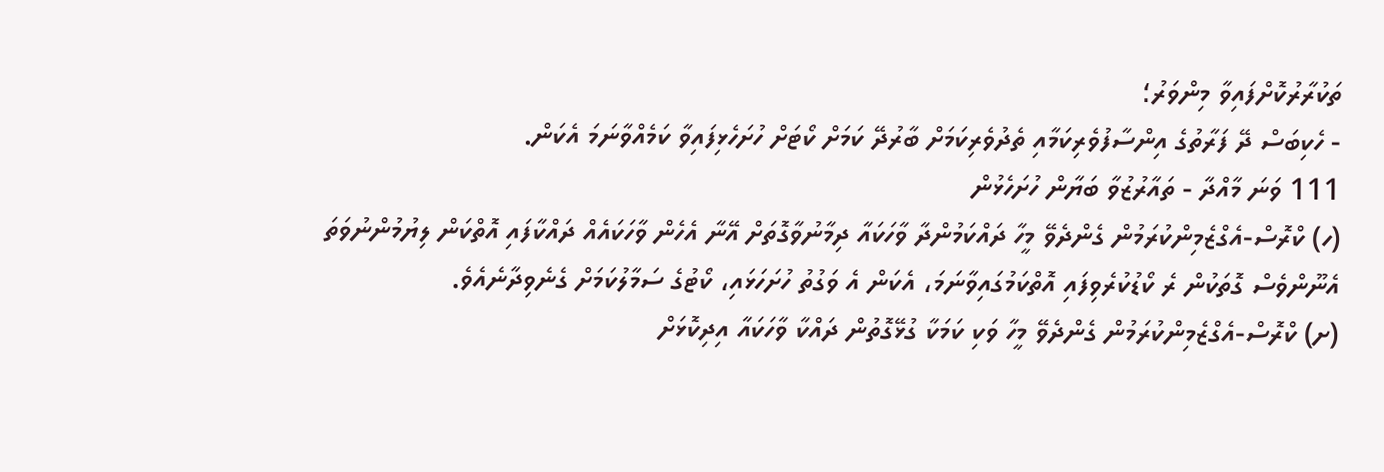ތަކުރާރުކޮށްފައިވާ މިންވަރު؛
- ހެކިބަސް ދޭ ފަރާތުގެ އިންސާފުވެރިކަމާއި ތެދުވެރިކަމަށް ބާރުދޭ ކަމަށް ކޯޓަށް ހުށަހެޅިފައިވާ ކަމެއްވާނަމަ އެކަން.
111 ވަނަ މާއްދާ - ތައާރުޒުވާ ބަޔާން ހުށަހެޅުން
(ހ) ކްރޮސް-އެގްޒެމިންކުރަމުން ގެންދެވޭ މީހާ ދައްކަމުންދާ ވާހަކައާ ދިމާނުވާގޮތަށް އޭނާ އެހެން ވާހަކައެއް ދައްކާފައި އޮތްކަން ލިޔުމުންނުވަތަ އެނޫންވެސް ގޮތަކުން ރެ ކޯޑުކުރެވިފައި އޮތްކަމުގައިވާނަމަ، އެކަން އެ ވަގުތު ހުށަހަޅައި، ކޯޓުގެ ސަމާލުކަމަށް ގެނެވިދާނެއެވެ.
(ށ) ކްރޮސް-އެގްޒެމިންކުރަމުން ގެންދެވޭ މީހާ ވަކި ކަމަކާ ގުޅޭގޮތުން ދައްކާ ވާހަކައާ އިދިކޮޅަށް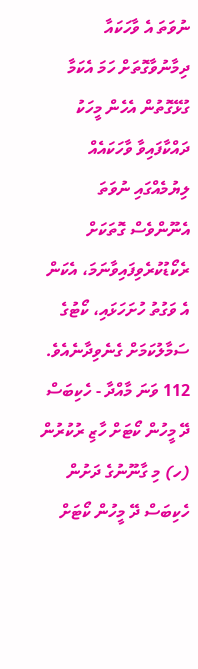ނުވަތަ އެ ވާހަކައާ ދިމާނުވާގޮތަށް ހަމަ އެކަމާ ގުޅޭގޮތުން އެހެން މީހަކު ދައްކާފައިވާ ވާހަކައެއް ލިޔުމެއްގައި ނުވަތަ އެނޫންވެސް ގޮތަކަށް ރެކޯޑުކުރެވިފައިވާނަމަ، އެކަން އެ ވަގުތު ހުށަހަޅައި، ކޯޓުގެ ސަމާލުކަމަށް ގެނެވިދާނެއެވެ.
112 ވަނަ މާއްދާ - ހެކިބަސް ދޭ މީހުން ކޯޓަށް ހާޒި ރުކުރުން
(ހ) މި ގާނޫނުގެ ދަށުން ހެކިބަސް ދޭ މީހުން ކޯޓަށް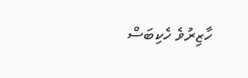ހާޒިރުވެ ހެކިބަސް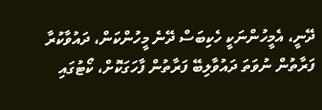ދޭނީ، އެމީހުންނަކީ ހެކިބަސް ދޭނެ މީހުންކަން، ދައުވާކުރާ ފަރާތުން ނުވަތަ ދައުވާލިބޭ ފަރާތުން ފާހަގަކޮށް، ކޯޓުގައި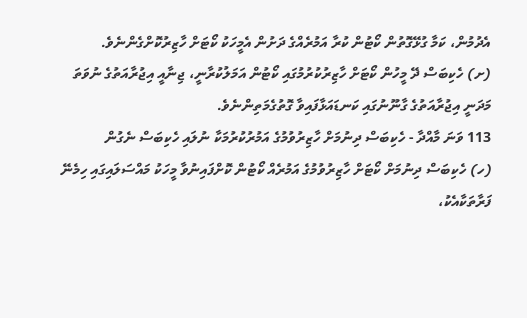އެދުމުން، ކަމާ ގުޅޭގޮތުން ކޯޓުން ކުރާ އަމުރެއްގެ ދަށުން އެމީހަކު ކޯޓަށް ހާޒިރުކޮށްގެންނެވެ.
(ށ) ހެކިބަސް ދޭ މީހުން ކޯޓަށް ހާޒިރުކުރުމުގައި ކޯޓުން އަމަލުކުރާނީ، ޖިނާއީ އިޖުރާއަތުގެ ނުވަތަ މަދަނީ އިޖުރާއަތުގެ ގާނޫނުގައި ކަނޑައަޅާފައިވާ ގޮތުގެމަތިންނެވެ.
113 ވަނަ މާއްދާ - ހެކިބަސް ދިނުމަށް ހާޒިރުވުމުގެ އަމުރުކުރުމަކާ ނުލައި ހެކިބަސް ނެގުން
(ހ) ހެކިބަސް ދިނުމަށް ކޯޓަށް ހާޒިރުވުމުގެ އަމުރެއް ކޯޓުން ކޮށްފައިނުވާ މީހަކު މައްސަލައިގައި ހިމެނޭ ފަރާތަކާއެކު،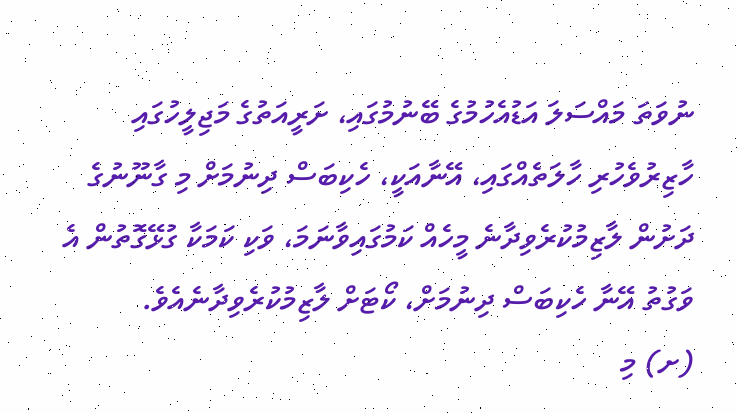ނުވަތަ މައްސަލަ އަޑުއެހުމުގެ ބޭނުމުގައި، ށަރީއަތުގެ މަޖިލީހުގައި ހާޒިރުވެހުރި ހާލަތެއްގައި، އޭނާއަކީ، ހެކިބަސް ދިނުމަށް މި ގާނޫނުގެ ދަށުން ލާޒިމުކުރެވިދާނެ މީހެއް ކަމުގައިވާނަމަ، ވަކި ކަމަކާ ގުޅޭގޮތުން އެ ވަގުތު އޭނާ ހެކިބަސް ދިނުމަށް، ކޯޓަށް ލާޒިމުކުރެވިދާނެއެވެ.
(ށ) މި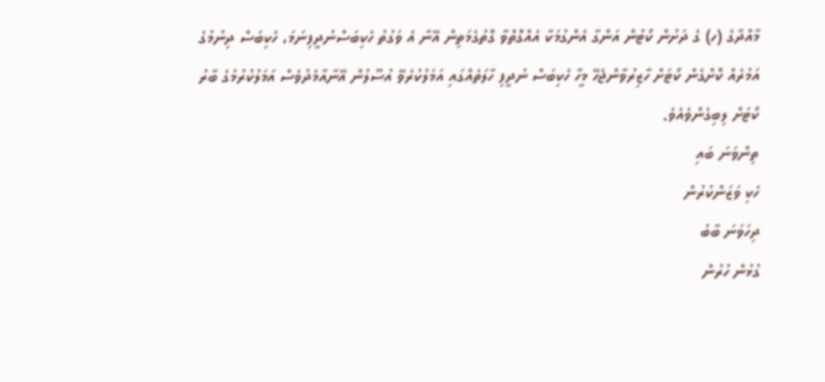މާއްދާގެ (ހ) ގެ ދަށުން ކޯޓުން އަންގާ އެންގުމަކާ އެއްގޮތްވާ ގޮތުގެމަތިން އޭނާ އެ ވަގުތު ހެކިބަސްނުދީފިނަމަ، ހެކިބަސް ދިނުމުގެ އަމުރެއް ކޮށްގެން ކޯޓަށް ހާޒިރުވާންޖެހޭ މީހާ ހެކިބަސް ނުދީފި ހާލަތެއްގައި އަމަލުކުރެވޭ އުސޫލުން އޭނާއާމެދުވެސް އަމަލުކުރުމުގެ ބާރު ކޯޓަށް ލިބިގެންވެއެވެ.
ތިންވަނަ ބައި
ހެކި ވަޒަންކުރުން
ދިހަވަނަ ބާބު
ގުޅުން ހުރުން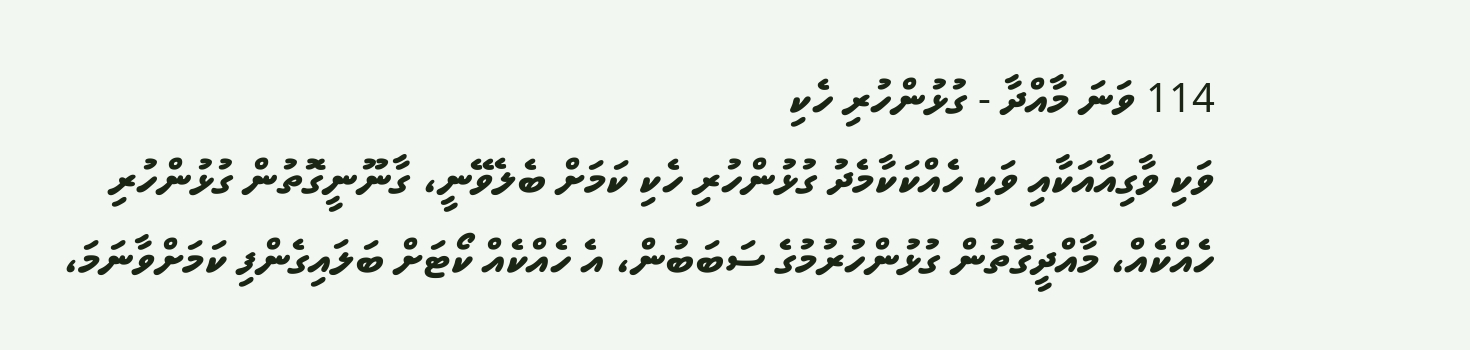114 ވަނަ މާއްދާ - ގުޅުންހުރި ހެކި
ވަކި ވާގިއާއަކާއި ވަކި ހެއްކަކާމެދު ގުޅުންހުރި ހެކި ކަމަށް ބެލެވޭނީ، ގާނޫނީގޮތުން ގުޅުންހުރި ހެއްކެއް، މާއްދީގޮތުން ގުޅުންހުރުމުގެ ސަބަބުން، އެ ހެއްކެއް ކޯޓަށް ބަލައިގެންފި ކަމަށްވާނަމަ،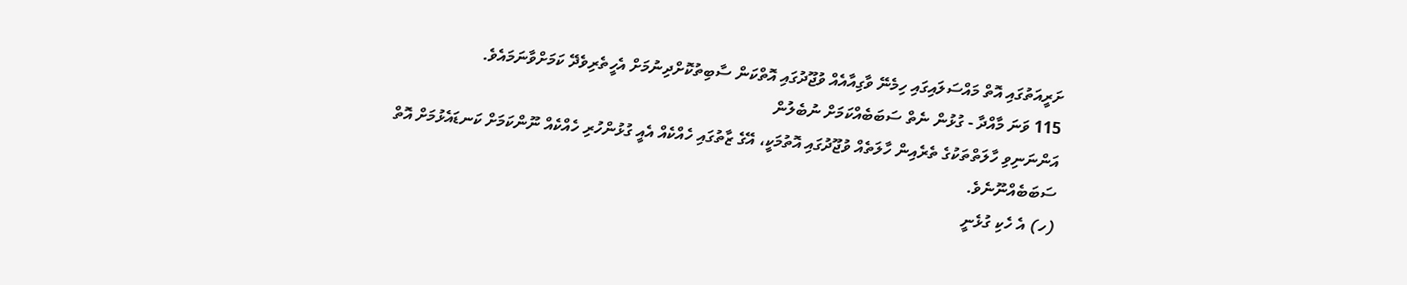ށަރީއަތުގައި އޮތް މައްސަލައިގައި ހިމެނޭ ވާގިއާއެއް ވުޖޫދުގައި އޮތްކަން ސާބިތުކޮށްދިނުމަށް އެހީތެރިވެދޭ ކަމަށްވާނަމައެވެ.
115 ވަނަ މާއްދާ - ގުޅުން ނެތް ސަބަބެއްކަމަށް ނުބެލުން
އަންނަނިވި ހާލަތްތަކުގެ ތެރެއިން ހާލަތެއް ވުޖޫދުގައި އޮތުމަކީ، އޭގެ ޒާތުގައި ހެއްކެއް އެއީ ގުޅުންހުރި ހެއްކެއް ނޫންކަމަށް ކަނޑައެޅުމަށް އޮތް ސަބަބެއްނޫނެވެ.
(ހ) އެ ހެކި ގުޅެނީ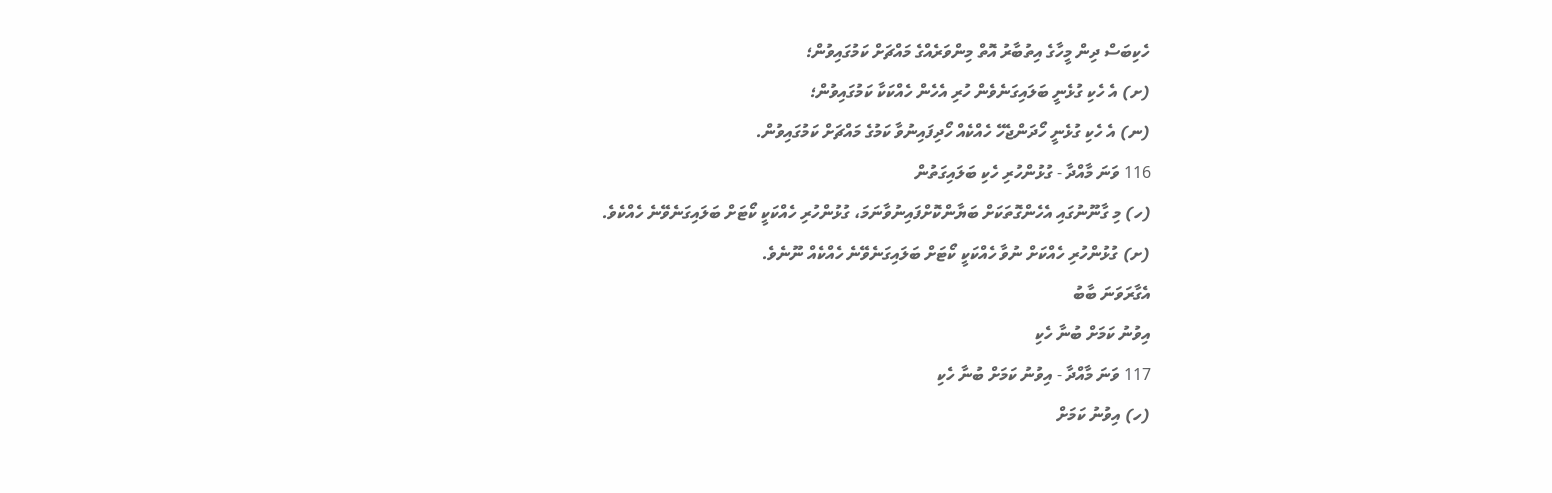ހެކިބަސް ދިން މީހާގެ އިތުބާރު އޮތް މިންވަރެއްގެ މައްޗަށް ކަމުގައިވުން؛
(ށ) އެ ހެކި ގުޅެނީ ބަލައިގަނެވެން ހުރި އެހެން ހެއްކަކާ ކަމުގައިވުން؛
(ނ) އެ ހެކި ގުޅެނީ ހޯދަންޖެހޭ ހެއްކެއް ހޯދިފައިނުވާ ކަމުގެ މައްޗަށް ކަމުގައިވުން.
116 ވަނަ މާއްދާ - ގުޅުންހުރި ހެކި ބަލައިގަތުން
(ހ) މި ގާނޫނުގައި އެހެންގޮތަކަށް ބަޔާންކޮށްފައިނުވާނަމަ، ގުޅުންހުރި ހެއްކަކީ ކޯޓަށް ބަލައިގަނެވޭނެ ހެއްކެވެ.
(ށ) ގުޅުންހުރި ހެއްކަށް ނުވާ ހެއްކަކީ ކޯޓަށް ބަލައިގަނެވޭނެ ހެއްކެއް ނޫނެވެ.
އެގާރަވަނަ ބާބު
އިވުނު ކަމަށް ބުނާ ހެކި
117 ވަނަ މާއްދާ - އިވުނު ކަމަށް ބުނާ ހެކި
(ހ) އިވުނު ކަމަށް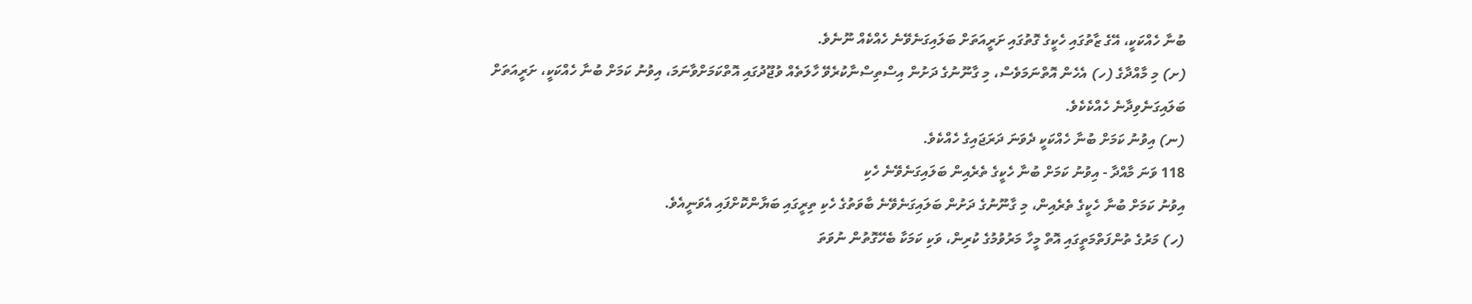ބުނާ ހެއްކަކީ، އޭގެ ޒާތުގައި ހެކީގެ ގޮތުގައި ށަރީއަތަށް ބަލައިގަނެވޭނެ ހެއްކެއް ނޫނެވެ.
(ށ) މި މާއްދާގެ (ހ) އެހެން އޮތްނަމަވެސް، މި ގާނޫނުގެ ދަށުން އިސްތިސްނާކުރެވޭ ހާލަތެއް ވުޖޫދުގައި އޮތްކަމަށްވާނަމަ، އިވުނު ކަމަށް ބުނާ ހެއްކަކީ، ށަރީއަތަށް ބަލައިގަނެވިދާނެ ހެއްކެކެވެ.
(ނ) އިވުނު ކަމަށް ބުނާ ހެއްކަކީ ދެވަނަ ދަރަޖައިގެ ހެއްކެވެ.
118 ވަނަ މާއްދާ - އިވުނު ކަމަށް ބުނާ ހެކީގެ ތެރެއިން ބަލައިގަނެވޭނެ ހެކި
އިވުނު ކަމަށް ބުނާ ހެކީގެ ތެރެއިން، މި ގާނޫނުގެ ދަށުން ބަލައިގަނެވޭނެ ބާވަތުގެ ހެކި ތިރީގައި ބަޔާންކޮށްފައި އެވަނީއެވެ.
(ހ) މަރުގެ ތުންފަތްމަތީގައި އޮތް މީހާ މަރުވުމުގެ ކުރިން، ވަކި ކަމަކާ ބެހޭގޮތުން ނުވަތަ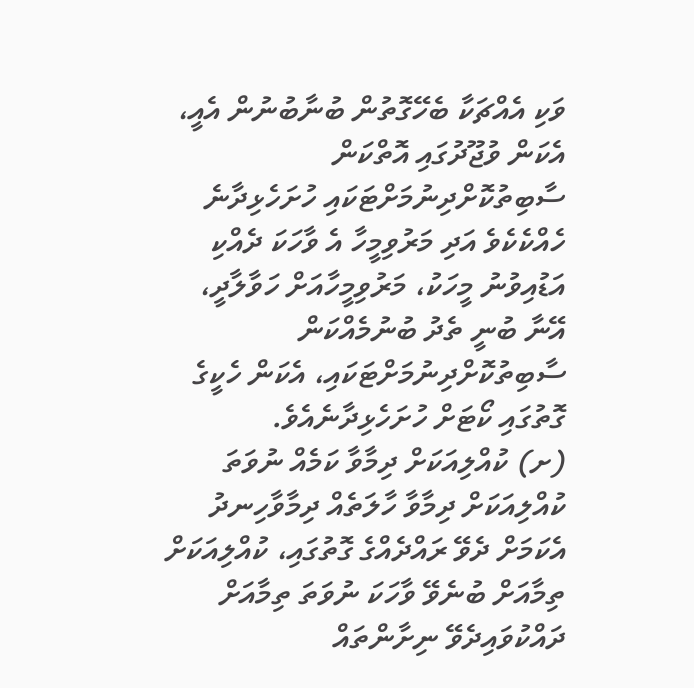ވަކި އެއްޗަކާ ބެހޭގޮތުން ބުނާބުނުން އެއީ، އެކަން ވުޖޫދުގައި އޮތްކަން ސާބިތުކޮށްދިނުމަށްޓަކައި ހުށަހެޅިދާނެ ހެއްކެކެވެ އަދި މަރުވިމީހާ އެ ވާހަކަ ދެއްކި އަޑުއިވުނު މީހަކު، މަރުވިމީހާއަށް ހަވާލާދީ، އޭނާ ބުނީ ތެދު ބުނުމެއްކަން ސާބިތުކޮށްދިނުމަށްޓަކައި، އެކަން ހެކީގެ ގޮތުގައި ކޯޓަށް ހުށަހެޅިދާނެއެވެ.
(ށ) ކުއްލިއަކަށް ދިމާވާ ކަމެއް ނުވަތަ ކުއްލިއަކަށް ދިމާވާ ހާލަތެއް ދިމާވާހިނދު އެކަމަށް ދެވޭ ރައްދެއްގެ ގޮތުގައި، ކުއްލިއަކަށް ތިމާއަށް ބުނެވޭ ވާހަކަ ނުވަތަ ތިމާއަށް ދައްކުވައިދެވޭ ނިށާންތައް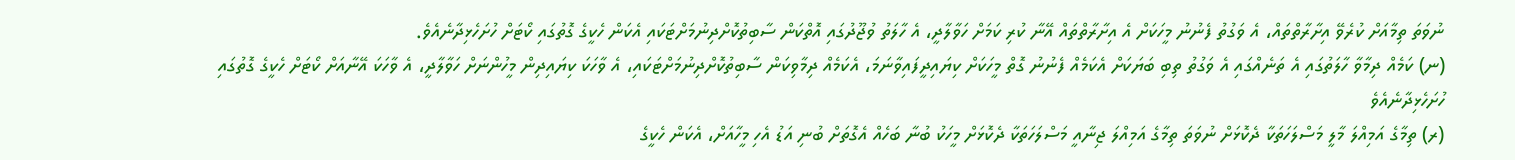ނުވަތަ ތިމާއަށް ކުރެވޭ އިށާރާތްތައް، އެ ވަގުތު ފެނުނު މީހަކަށް އެ އިށާރާތްތައް އޭނާ ކުރި ކަމަށް ހަވާލާދީ، އެ ހާލަތު ވުޖޫދުގައި އޮތްކަން ސާބިތުކޮށްދިނުމަށްޓަކައި އެކަން ހެކީގެ ގޮތުގައި ކޯޓަށް ހުށަހެޅިދާނެއެވެ.
(ނ) ކަމެއް ދިމާވާ ހާލަތުގައި އެ ތަނެއްގައި އެ ވަގުތު ތިބި ބަޔަކަށް އެކަމެއް ފެނުނު ގޮތް މީހަކަށް ކިޔައިދީފައިވާނަމަ، އެކަމެއް ދިމާވިކަން ސާބިތުކޮށްދިނުމަށްޓަކައި، އެ ވާހަކަ ކިޔައިދިން މީހުންނަށް ހަވާލާދީ، އެ ވާހަކަ އޭނާއަށް ކޯޓަށް ހެކީގެ ގޮތުގައި ހުށަހެޅިދާނެއެވެ
(ރ) ތިމާގެ އަމިއްލަ މާލީ މަސްލަހަތަކާ ދެކޮޅަށް ނުވަތަ ތިމާގެ އަމިއްލަ ޖިނާއީ މަސްލަހަތަކާ ދެކޮޅަށް މީހަކު ބުނާ ބަހެއް އެގޮތަށް ބުނި އަޑު އެހި މީހާއަށް، އެކަން ހެކީގެ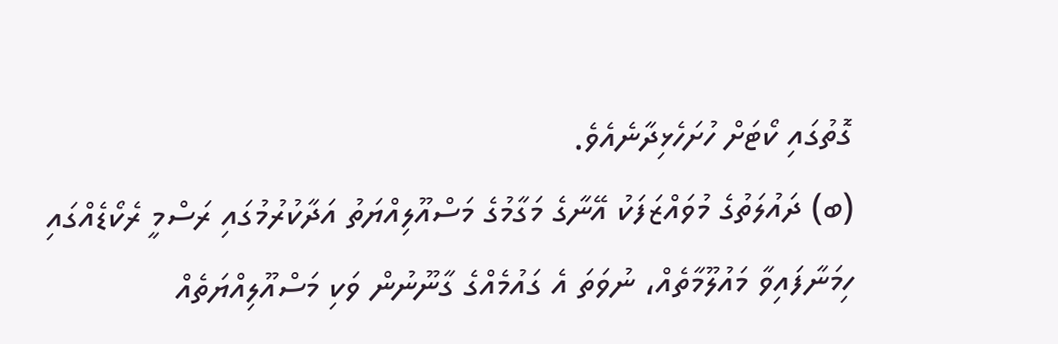ގޮތުގައި ކޯޓަށް ހުށަހެޅިދާނެއެވެ.
(ބ) ދައުލަތުގެ މުވައްޒަފަކު އޭނާގެ މަގާމުގެ މަސްއޫލިއްޔަތު އަދާކުރުމުގައި ރަސްމީ ރެކޯޑެއްގައި ހިމަނާފައިވާ މައުލޫމާތެއް، ނުވަތަ އެ ގައުމެއްގެ ގާނޫނުން ވަކި މަސްއޫލިއްޔަތެއް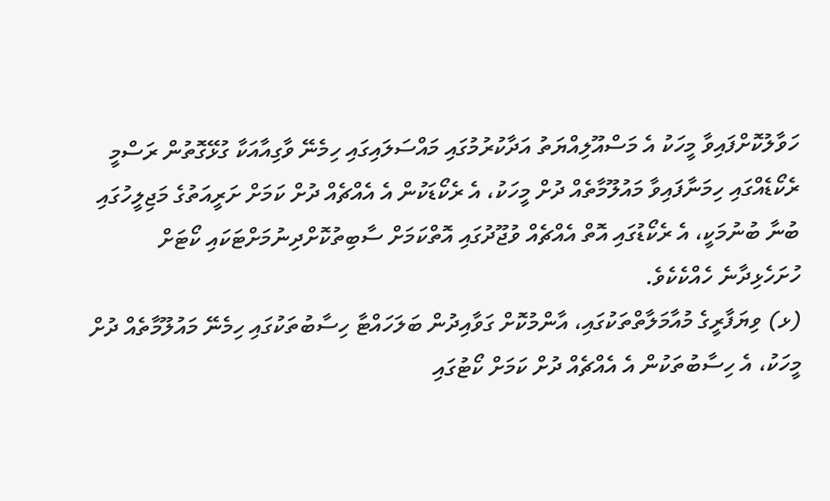ހަވާލުކޮށްފައިވާ މީހަކު އެ މަސްއޫލިއްޔަތު އަދާކުރުމުގައި މައްސަލައިގައި ހިމެނޭ ވާގިއާއަކާ ގުޅޭގޮތުން ރަސްމީ ރެކޯޑެއްގައި ހިމަނާފައިވާ މައުލޫމާތެއް ދުށް މީހަކު، އެ ރެކޯޑަކުން އެ އެއްޗެއް ދުށް ކަމަށް ށަރީއަތުގެ މަޖިލީހުގައި ބުނާ ބުނުމަކީ، އެ ރެކޯޑުގައި އޮތް އެއްޗެއް ވުޖޫދުގައި އޮތްކަމަށް ސާބިތުކޮށްދިނުމަށްޓަކައި ކޯޓަށް ހުށަހެޅިދާނެ ހެއްކެކެވެ.
(ޅ) ވިޔަފާރީގެ މުއާމަލާތްތަކުގައި، އާންމުކޮށް ގަވާއިދުން ބަލަހައްޓާ ހިސާބުތަކުގައި ހިމެނޭ މައުލޫމާތެއް ދުށް މީހަކު، އެ ހިސާބުތަކުން އެ އެއްޗެއް ދުށް ކަމަށް ކޯޓުގައި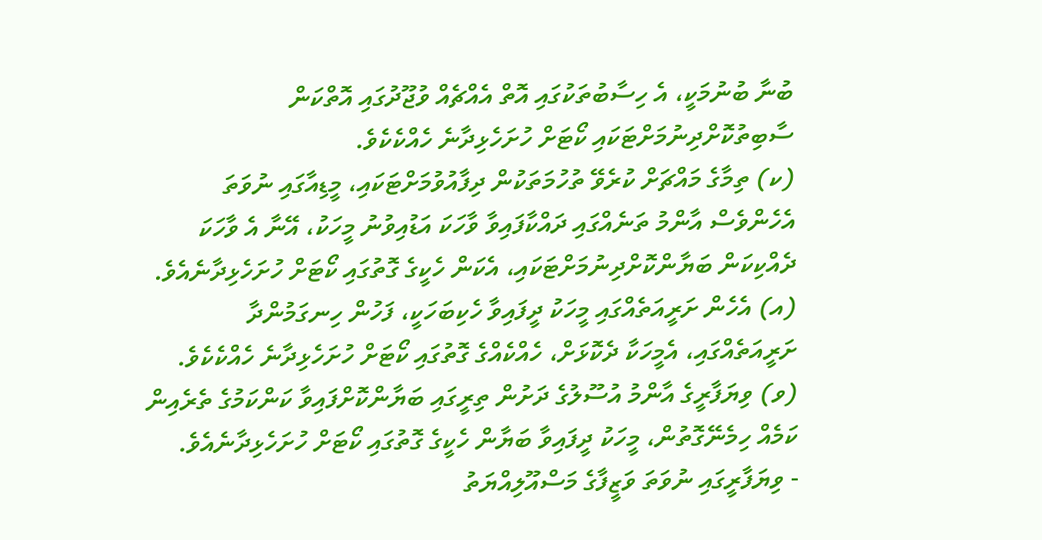ބުނާ ބުނުމަކީ، އެ ހިސާބުތަކުގައި އޮތް އެއްޗެއް ވުޖޫދުގައި އޮތްކަން ސާބިތުކޮށްދިނުމަށްޓަކައި ކޯޓަށް ހުށަހެޅިދާނެ ހެއްކެކެވެ.
(ކ) ތިމާގެ މައްޗަށް ކުރެވޭ ތުހުމަތަކުން ދިފާއުވުމަށްޓަކައި، މީޑިއާގައި ނުވަތަ އެހެންވެސް އާންމު ތަނެއްގައި ދައްކާފައިވާ ވާހަކަ އަޑުއިވުނު މީހަކު، އޭނާ އެ ވާހަކަ ދެއްކިކަން ބަޔާންކޮށްދިނުމަށްޓަކައި، އެކަން ހެކީގެ ގޮތުގައި ކޯޓަށް ހުށަހެޅިދާނެއެވެ.
(އ) އެހެން ށަރީއަތެއްގައި މީހަކު ދީފައިވާ ހެކިބަހަކީ، ފަހުން ހިނގަމުންދާ ށަރީއަތެއްގައި، އެމީހަކާ ދެކޮޅަށް، ހެއްކެއްގެ ގޮތުގައި ކޯޓަށް ހުށަހެޅިދާނެ ހެއްކެކެވެ.
(ވ) ވިޔަފާރީގެ އާންމު އުސޫލުގެ ދަށުން ތިރީގައި ބަޔާންކޮށްފައިވާ ކަންކަމުގެ ތެރެއިން ކަމެއް ހިމެނޭގޮތުން، މީހަކު ދީފައިވާ ބަޔާން ހެކީގެ ގޮތުގައި ކޯޓަށް ހުށަހެޅިދާނެއެވެ.
- ވިޔަފާރީގައި ނުވަތަ ވަޒީފާގެ މަސްއޫލިއްޔަތު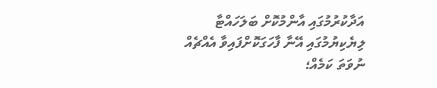އަދާކުރުމުގައި އާންމުކޮށް ބަލަހައްޓާ ލިޔެކިޔުމުގައި އޭނާ ފާހަގަކޮށްފައިވާ އެއްޗެއް ނުވަތަ ކަމެއް؛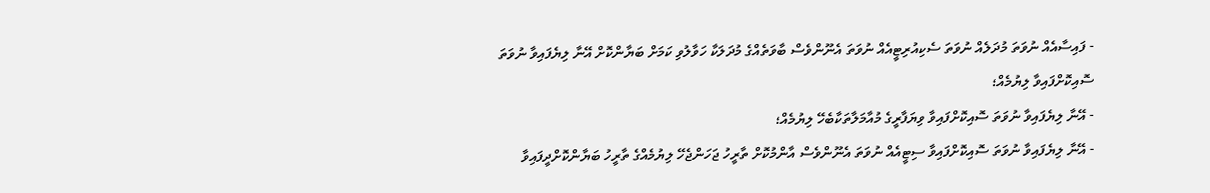- ފައިސާއެއް ނުވަތަ މުދަލެއް ނުވަތަ ސެކިއުރިޓީއެއް ނުވަތަ އެނޫންވެސް ބާވަތެއްގެ މުދަލަކާ ހަވާލުވި ކަމަށް ބަޔާންކޮށް އޭނާ ލިޔެފައިވާ ނުވަތަ ސޮއިކޮށްފައިވާ ލިޔުމެއް؛
- އޭނާ ލިޔެފައިވާ ނުވަތަ ސޮއިކޮށްފައިވާ ވިޔަފާރީގެ މުއާމަލާތަކާބެހޭ ލިޔުމެއް؛
- އޭނާ ލިޔެފައިވާ ނުވަތަ ސޮއިކޮށްފައިވާ ސިޓީއެއް ނުވަތަ އެނޫންވެސް އާންމުކޮށް ތާރީހު ޖަހަންޖެހޭ ލިޔުމެއްގެ ތާރީހު ބަޔާންކޮށްދީފައިވާ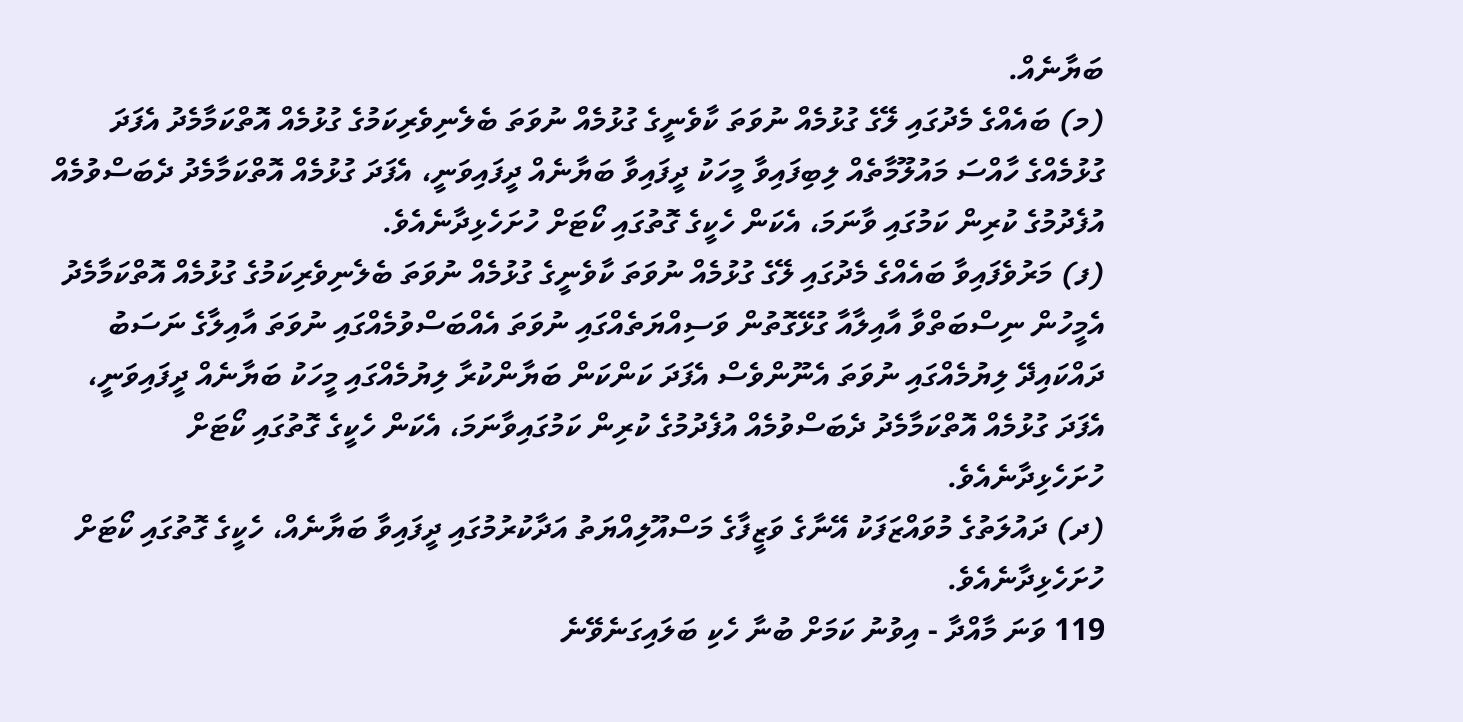ބަޔާނެއް.
(މ) ބައެއްގެ މެދުގައި ލޭގެ ގުޅުމެއް ނުވަތަ ކާވެނީގެ ގުޅުމެއް ނުވަތަ ބެލެނިވެރިކަމުގެ ގުޅުމެއް އޮތްކަމާމެދު އެފަދަ ގުޅުމެއްގެ ހާއްސަ މައުލޫމާތެއް ލިބިފައިވާ މީހަކު ދީފައިވާ ބަޔާނެއް ދީފައިވަނީ، އެފަދަ ގުޅުމެއް އޮތްކަމާމެދު ދެބަސްވުމެއް އުފެދުމުގެ ކުރިން ކަމުގައި ވާނަމަ، އެކަން ހެކީގެ ގޮތުގައި ކޯޓަށް ހުށަހެޅިދާނެއެވެ.
(ފ) މަރުވެފައިވާ ބައެއްގެ މެދުގައި ލޭގެ ގުޅުމެއް ނުވަތަ ކާވެނީގެ ގުޅުމެއް ނުވަތަ ބެލެނިވެރިކަމުގެ ގުޅުމެއް އޮތްކަމާމެދު އެމީހުން ނިސްބަތްވާ އާއިލާއާ ގުޅޭގޮތުން ވަސިއްޔަތެއްގައި ނުވަތަ އެއްބަސްވުމެއްގައި ނުވަތަ އާއިލާގެ ނަސަބު ދައްކައިދޭ ލިޔުމެއްގައި ނުވަތަ އެނޫންވެސް އެފަދަ ކަންކަން ބަޔާންކުރާ ލިޔުމެއްގައި މީހަކު ބަޔާނެއް ދީފައިވަނީ، އެފަދަ ގުޅުމެއް އޮތްކަމާމެދު ދެބަސްވުމެއް އުފެދުމުގެ ކުރިން ކަމުގައިވާނަމަ، އެކަން ހެކީގެ ގޮތުގައި ކޯޓަށް ހުށަހެޅިދާނެއެވެ.
(ދ) ދައުލަތުގެ މުވައްޒަފަކު އޭނާގެ ވަޒީފާގެ މަސްއޫލިއްޔަތު އަދާކުރުމުގައި ދީފައިވާ ބަޔާނެއް، ހެކީގެ ގޮތުގައި ކޯޓަށް ހުށަހެޅިދާނެއެވެ.
119 ވަނަ މާއްދާ - އިވުނު ކަމަށް ބުނާ ހެކި ބަލައިގަނެވޭނެ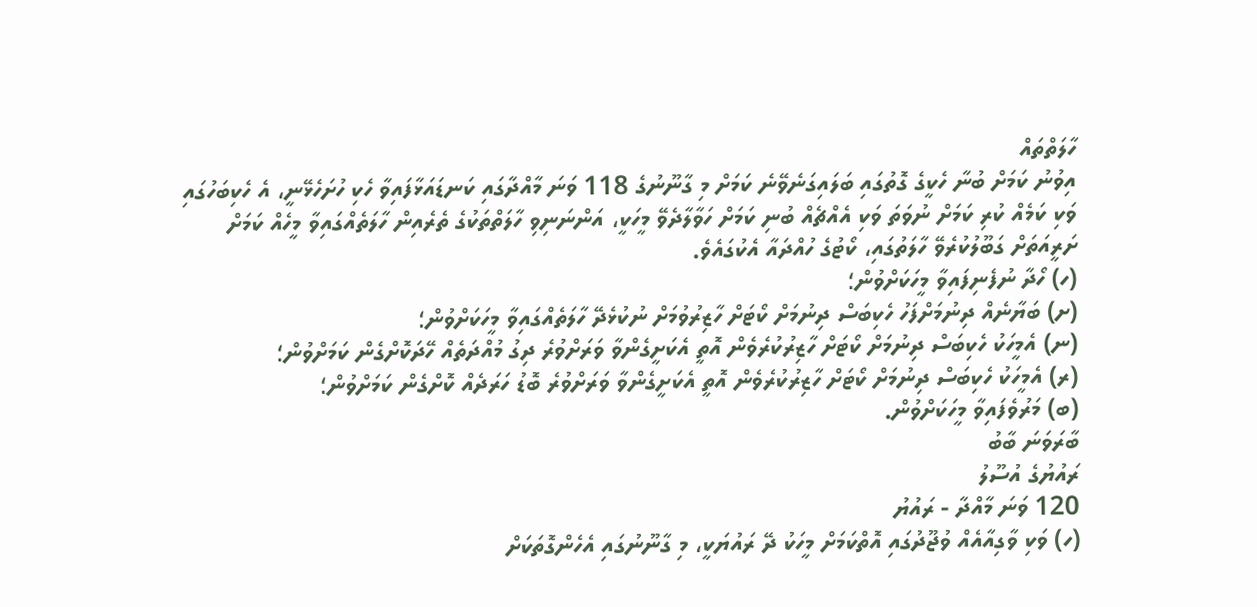ހާލަތްތައް
އިވުނު ކަމަށް ބުނާ ހެކީގެ ގޮތުގައި ބަލައިގަނެވޭނެ ކަމަށް މި ގާނޫނުގެ 118 ވަނަ މާއްދާގައި ކަނޑައަޅާފައިވާ ހެކި ހުށަހެޅޭނީ، އެ ހެކިބަހުގައި ވަކި ކަމެއް ކުރި ކަމަށް ނުވަތަ ވަކި އެއްޗެއް ބުނި ކަމަށް ހަވާލާދެވޭ މީހަކީ، އަންނަނިވި ހާލަތްތަކުގެ ތެރެއިން ހާލަތެއްގައިވާ މީހެއް ކަމަށް ށަރީއަތަށް ގަބޫލުކުރެވޭ ހާލަތުގައި، ކޯޓުގެ ހުއްދައާ އެކުގައެވެ.
(ހ) ހޯދާ ނުފެނިފައިވާ މީހަކަށްވުން؛
(ށ) ބަޔާނެއް ދިނުމަށްފަހު ހެކިބަސް ދިނުމަށް ކޯޓަށް ހާޒިރުވުމަށް ނުކުޅެދޭ ހާލަތެއްގައިވާ މީހަކަށްވުން؛
(ނ) އެމީހަކު ހެކިބަސް ދިނުމަށް ކޯޓަށް ހާޒިރުކުރެވެން އޮތީ އެކަށީގެންވާ ވަރަށްވުރެ ދިގު މުއްދަތެއް ހޭދަކޮށްގެން ކަމަށްވުން؛
(ރ) އެމީހަކު ހެކިބަސް ދިނުމަށް ކޯޓަށް ހާޒިރުކުރެވެން އޮތީ އެކަށީގެންވާ ވަރަށްވުރެ ބޮޑު ހަރަދެއް ކޮށްގެން ކަމަށްވުން؛
(ބ) މަރުވެފައިވާ މީހަކަށްވުން.
ބާރަވަނަ ބާބު
ރައުޔުގެ އުސޫލު
120 ވަނަ މާއްދާ - ރައުޔު
(ހ) ވަކި ވާގިއާއެއް ވުޖޫދުގައި އޮތްކަމަށް މީހަކު ދޭ ރައުޔަކީ، މި ގާނޫނުގައި އެހެންގޮތަކަށް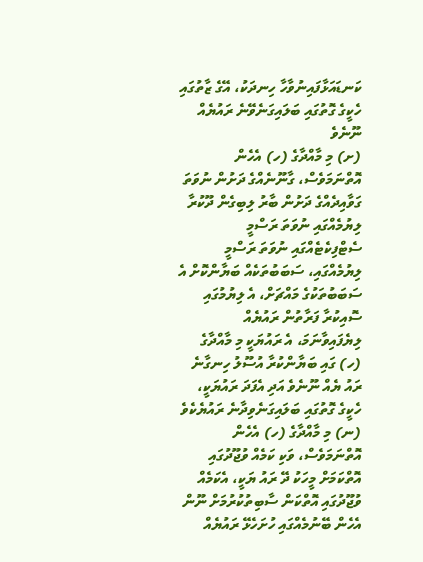ކަނޑައަޅާފައިނުވާހާ ހިނދަކު، އޭގެ ޒާތުގައި ހެކީގެ ގޮތުގައި ބަލައިގަނެވޭނެ ރައުޔެއް ނޫނެވެ
(ށ) މި މާއްދާގެ (ހ) އެހެން އޮތްނަމަވެސް، ގާނޫނެއްގެ ދަށުން ނުވަތަ ގަވާއިދެއްގެ ދަށުން ބާރު ލިބިގެން ދޫކުރާ ލިޔުމެއްގައި ނުވަތަ ރަސްމީ ސެޓްފިކެޓެއްގައި ނުވަތަ ރަސްމީ ލިޔުމެއްގައި، ސަބަބުތަކެއް ބަޔާންކޮށް އެ ސަބަބުތަކުގެ މައްޗަށް، އެ ލިޔުމުގައި ސޮއިކުރާ ފަރާތުން ރައުޔެއް ލިޔެފައިވާނަމަ، އެ ރައުޔަކީ މި މާއްދާގެ (ހ) ގައި ބަޔާންކުރާ އުސޫލު ހިނގާނެ ރައު ޔެއް ނޫނެވެ އަދި އެފަދަ ރައުޔަކީ، ހެކީގެ ގޮތުގައި ބަލައިގަނެވިދާނެ ރައުޔެކެވެ
(ނ) މި މާއްދާގެ (ހ) އެހެން އޮތްނަމަވެސް، ވަކި ކަމެއް ވުޖޫދުގައި އޮތްކަމަށް މީހަކު ދޭ ރައު ޔަކީ، އެކަމެއް ވުޖޫދުގައި އޮތްކަން ސާބިތުކުރުމަށް ނޫން އެހެން ބޭނުމެއްގައި ހުށަހެޅޭ ރައުޔެއް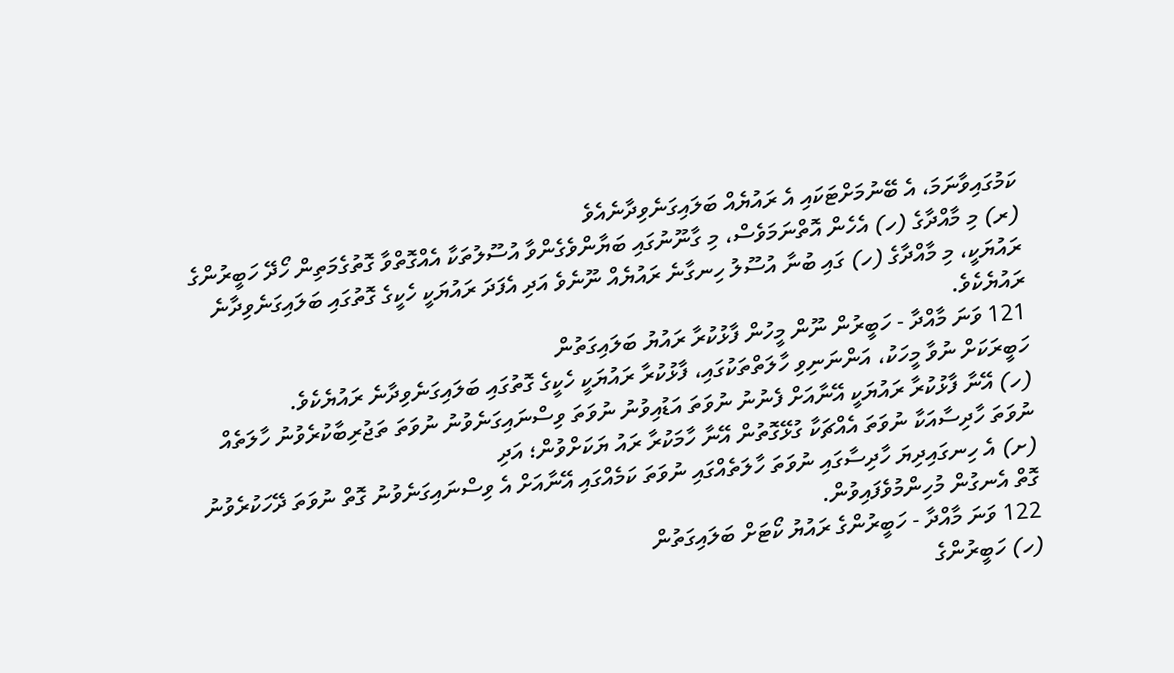ކަމުގައިވާނަމަ، އެ ބޭނުމަށްޓަކައި އެ ރައުޔެއް ބަލައިގަނެވިދާނެއެވެ
(ރ) މި މާއްދާގެ (ހ) އެހެން އޮތްނަމަވެސް، މި ގާނޫނުގައި ބަޔާންވެގެންވާ އުސޫލުތަކާ އެއްގޮތްވާ ގޮތުގެމަތިން ހޯދޭ ހަބީރުންގެ ރައުޔަކީ، މި މާއްދާގެ (ހ) ގައި ބުނާ އުސޫލު ހިނގާނެ ރައުޔެއް ނޫނެވެ އަދި އެފަދަ ރައުޔަކީ ހެކީގެ ގޮތުގައި ބަލައިގަނެވިދާނެ ރައުޔެކެވެ.
121 ވަނަ މާއްދާ - ހަބީރުން ނޫން މީހުން ފާޅުކުރާ ރައުޔު ބަލައިގަތުން
ހަބީރަކަށް ނުވާ މީހަކު، އަންނަނިވި ހާލަތްތަކުގައި، ފާޅުކުރާ ރައުޔަކީ ހެކީގެ ގޮތުގައި ބަލައިގަނެވިދާނެ ރައުޔެކެވެ.
(ހ) އޭނާ ފާޅުކުރާ ރައުޔަކީ އޭނާއަށް ފެނުނު ނުވަތަ އަޑުއިވުނު ނުވަތަ ވިސްނައިގަނެވުނު ނުވަތަ ތަޖުރިބާކުރެވުނު ހާލަތެއް ނުވަތަ ހާދިސާއަކާ ނުވަތަ އެއްޗަކާ ގުޅޭގޮތުން އޭނާ ހާމަކުރާ ރައު ޔަކަށްވުން؛ އަދި
(ށ) އެ ހިނގައިދިޔަ ހާދިސާގައި ނުވަތަ ހާލަތެއްގައި ނުވަތަ ކަމެއްގައި އޭނާއަށް އެ ވިސްނައިގަނެވުނު ގޮތް ނުވަތަ ދޭހަކުރެވުނު ގޮތް އެނގުން މުހިންމުވެފައިވުން.
122 ވަނަ މާއްދާ - ހަބީރުންގެ ރައުޔު ކޯޓަށް ބަލައިގަތުން
(ހ) ހަބީރުންގެ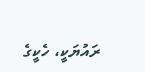ރައުޔަކީ، ހެކީގެ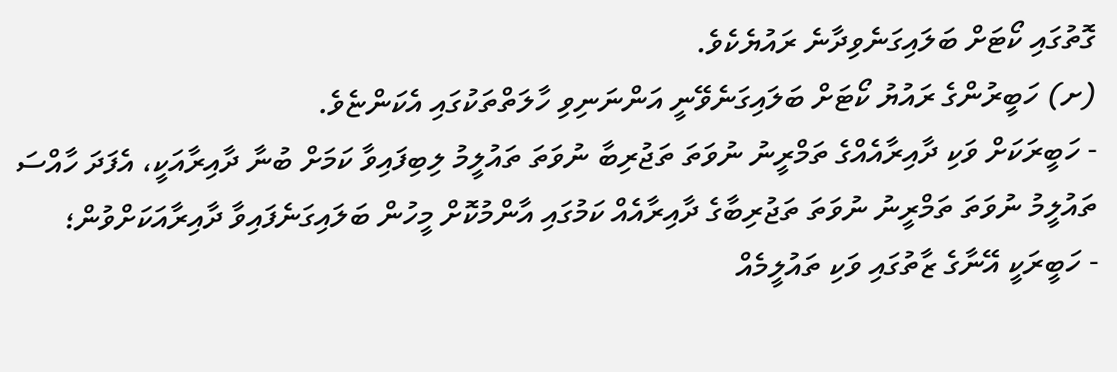ގޮތުގައި ކޯޓަށް ބަލައިގަނެވިދާނެ ރައުޔެކެވެ.
(ށ) ހަބީރުންގެ ރައުޔު ކޯޓަށް ބަލައިގަނެވޭނީ އަންނަނިވި ހާލަތްތަކުގައި އެކަންޏެވެ.
- ހަބީރަކަށް ވަކި ދާއިރާއެއްގެ ތަމްރީނު ނުވަތަ ތަޖުރިބާ ނުވަތަ ތައުލީމު ލިބިފައިވާ ކަމަށް ބުނާ ދާއިރާއަކީ، އެފަދަ ހާއްސަ ތައުލީމު ނުވަތަ ތަމްރީނު ނުވަތަ ތަޖުރިބާގެ ދާއިރާއެއް ކަމުގައި އާންމުކޮށް މީހުން ބަލައިގަނެފައިވާ ދާއިރާއަކަށްވުން؛
- ހަބީރަކީ އޭނާގެ ޒާތުގައި ވަކި ތައުލީމެއް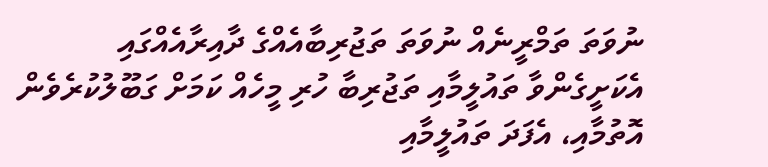ނުވަތަ ތަމްރީނެއް ނުވަތަ ތަޖުރިބާއެއްގެ ދާއިރާއެއްގައި އެކަށީގެންވާ ތައުލީމާއި ތަޖުރިބާ ހުރި މީހެއް ކަމަށް ގަބޫލުކުރެވެން އޮތުމާއި، އެފަދަ ތައުލީމާއި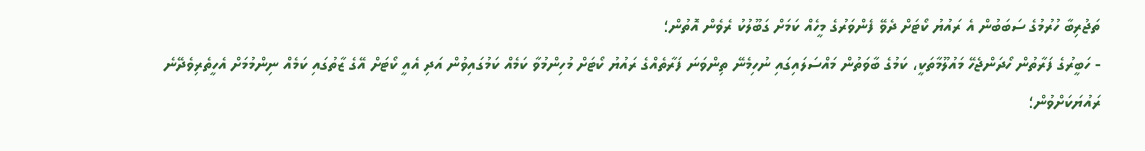ތަޖުރިބާ ހުރުމުގެ ސަބަބުން އެ ރައުޔު ކޯޓަށް ދެވޭ ފެންވަރުގެ މީހެއް ކަމަށް ގަބޫލުކު ރެވެން އޮތުން؛
- ހަބީރުގެ ފަރާތުން ހޯދަންޖެހޭ މައުލޫމާތަކީ، ކަމުގެ ބާވަތުން މައްސަލައިގައި ނުހިމެނޭ ތިންވަނަ ފަރާތެއްގެ ރައުޔު ކޯޓަށް މުހިންމުވާ ކަމެއް ކަމުގައިވުން އަދި އެއީ ކޯޓަށް އޭގެ ޒާތުގައި ކަމެއް ނިންމުމަށް އެހީތެރިވެދޭނެ ރައުޔަކަށްވުން؛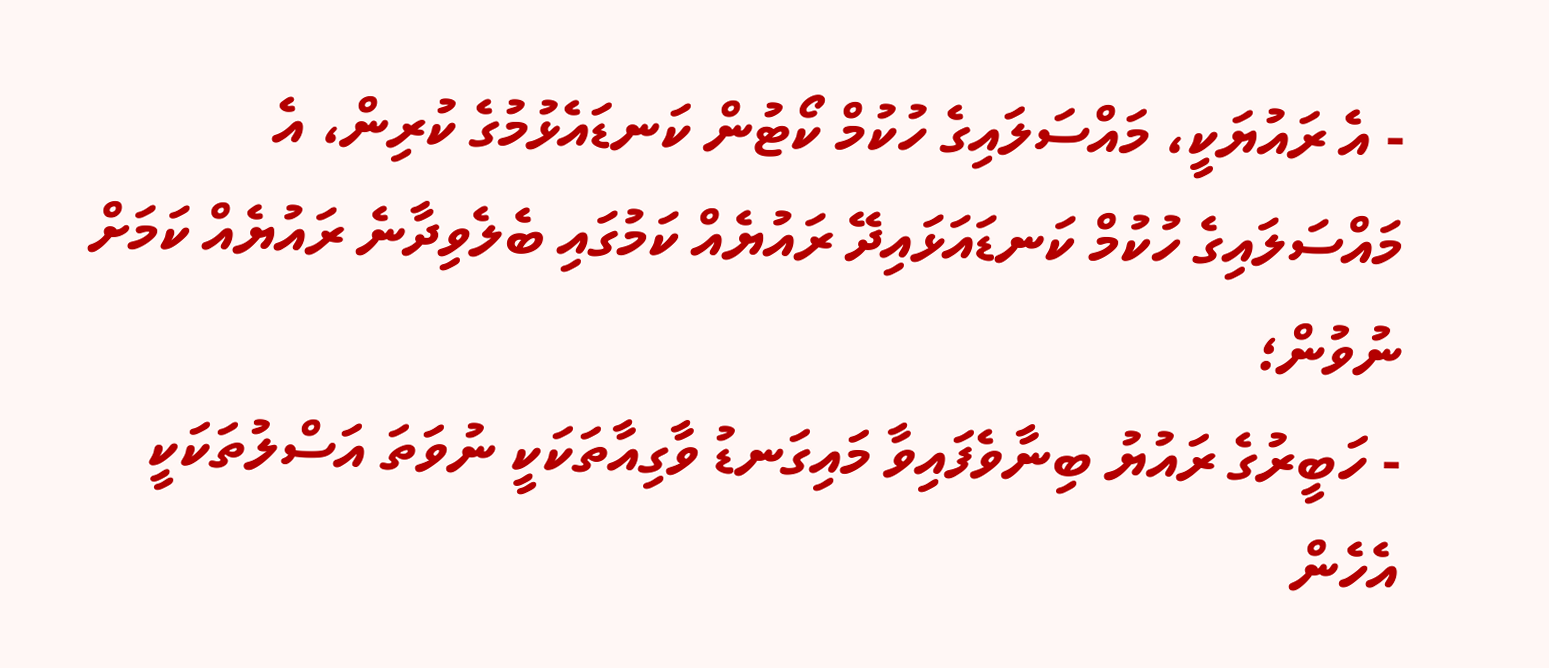- އެ ރައުޔަކީ، މައްސަލައިގެ ހުކުމް ކޯޓުން ކަނޑައެޅުމުގެ ކުރިން، އެ މައްސަލައިގެ ހުކުމް ކަނޑައަޅައިދޭ ރައުޔެއް ކަމުގައި ބެލެވިދާނެ ރައުޔެއް ކަމަށް ނުވުން؛
- ހަބީރުގެ ރައުޔު ބިނާވެފައިވާ މައިގަނޑު ވާގިއާތަކަކީ ނުވަތަ އަސްލުތަކަކީ އެހެން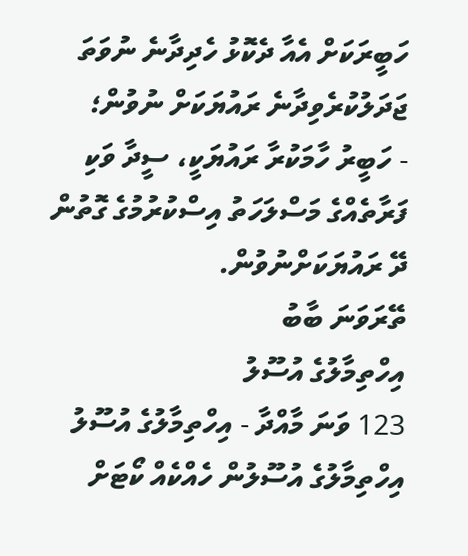ހަބީރަކަށް އެއާ ދެކޮޅު ހެދިދާނެ ނުވަތަ ޖަދަލުކުރެވިދާނެ ރައުޔަކަށް ނުވުން؛
- ހަބީރު ހާމަކުރާ ރައުޔަކީ، ސީދާ ވަކި ފަރާތެއްގެ މަސްލަހަތު އިސްކުރުމުގެ ގޮތުން ދޭ ރައުޔަކަށްނުވުން.
ތޭރަވަނަ ބާބު
އިހްތިމާލުގެ އުސޫލު
123 ވަނަ މާއްދާ - އިހްތިމާލުގެ އުސޫލު
އިހްތިމާލުގެ އުސޫލުން ހެއްކެއް ކޯޓަށް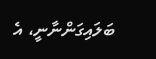ބަލައިގަންނާނީ، އެ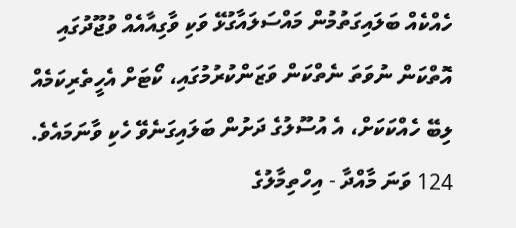ހެއްކެއް ބަލައިގަތުމުން މައްސަލައާގުޅޭ ވަކި ވާގިއާއެއް ވުޖޫދުގައި އޮތްކަން ނުވަތަ ނެތްކަން ވަޒަންކުރުމުގައި، ކޯޓަށް އެހީތެރިކަމެއް ލިބޭ ހެއްކަކަށް، އެ އުސޫލުގެ ދަށުން ބަލައިގަނެވޭ ހެކި ވާނަމައެވެ.
124 ވަނަ މާއްދާ - އިހްތިމާލުގެ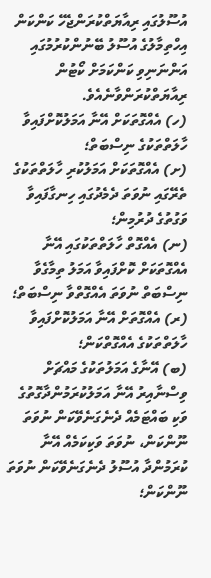އުސޫލުގައި ރިއާޔަތްކުރަންޖެހޭ ކަންކަން
އިހްތިމާލުގެ އުސޫލު ބޭނުންކުރުމުގައި އަންނަނިވި ކަންކަމަށް ކޯޓުން ރިއާޔަތްކުރަންވާނެއެވެ.
(ހ) އެއްގޮތަކަށް އޭނާ އަމަލުކޮށްފައިވާ ހާލަތްތަކުގެ ނިސްބަތް؛
(ށ) އެއްގޮތަކަށް އަމަލުކުރި ހާލަތްތަކުގެ ތެރޭގައި ނުވަތަ ދެމެދުގައި ހިނގާފައިވާ ވަގުތުގެ ދުރުމިން؛
(ނ) އެއްގޮތް ހާލަތްތަކުގައި އޭނާ އެއްގޮތަކަށް ކޮށްފައިވާ އަމަލު ތިމާގެވާ ނިސްބަތް ނުވަތަ އެއްގޮތްވާ ނިސްބަތް؛
(ރ) އެއްގޮތަށް އޭނާ އަމަލުކޮށްފައިވާ ހާލަތްތަކުގެ އެއްގޮތްކަން؛
(ބ) އޭނާގެ އަމަލުތަކުގެ މައްޗަށް ވިސްނާއިރު އޭނާ އަމަލުކުރަމުންދާގޮތުގެ ވަކި ބައްޓަމެއް ދެނެގަނެވޭކަން ނުވަތަ ނޫންކަން، ނުވަތަ ވަކިކަމެއް އޭނާ ކުރަމުންދާ އުސޫލު ދެނެގަނެވޭކަން ނުވަތަ ނޫންކަން؛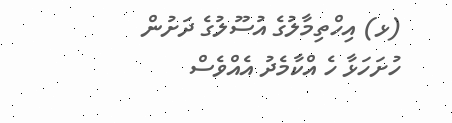(ޅ) އިހްތިމާލުގެ އުސޫލުގެ ދަށުން ހުށަހަޅާ ހެ އްކާމެދު އެއްވެސް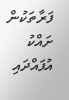ފަރާތަކުން ށައްކު އުފައްދައި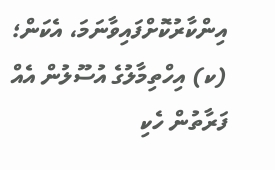އިންކާރުކޮށްފައިވާނަމަ، އެކަން؛
(ކ) އިހްތިމާލުގެ އުސޫލުން އެއް ފަރާތުން ހެކި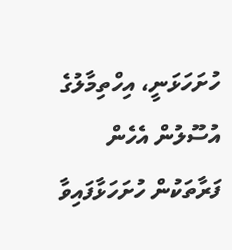ހުށަހަޅަނީ، އިހްތިމާލުގެ އުސޫލުން އެހެން ފަރާތަކުން ހުށަހަޅާފައިވާ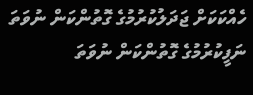ހެއްކަކަށް ޖަދަލުކުރުމުގެ ގޮތުންކަން ނުވަތަ ނަފީކުރުމުގެ ގޮތުންކަން ނުވަތަ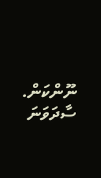ނޫންކަން.
ސާދަވަނަ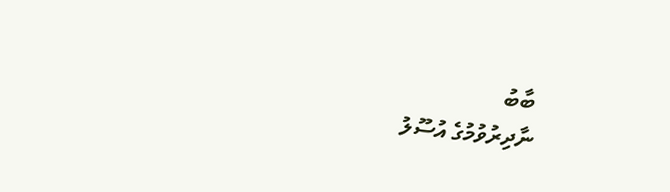ބާބު
ނާދިރުވުމުގެ އުސޫލު